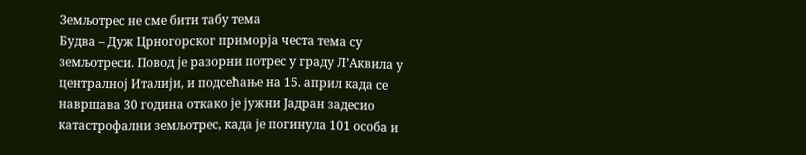Земљотрес не сме бити табу тема
Будва – Дуж Црногорског приморја честа тема су земљотреси. Повод је разорни потрес у граду Л’Аквила у централној Италији, и подсећање на 15. април када се навршава 30 година откако је јужни Јадран задесио катастрофални земљотрес, када је погинула 101 особа и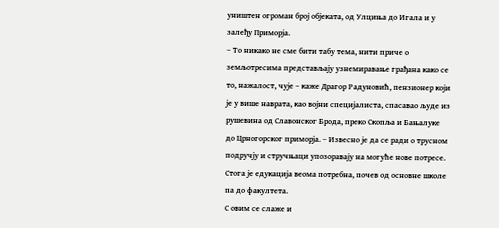уништен огроман број објеката, од Улциња до Игала и у залеђу Приморја.
– То никако не сме бити табу тема, нити приче о земљотресима представљају узнемиравање грађана како се то, нажалост, чује – каже Драгор Радуновић, пензионер који је у више наврата, као војни специјалиста, спасавао људе из рушевина од Славонског Брода, преко Скопља и Бањалуке до Црногорског приморја. – Извесно је да се ради о трусном подручју и стручњаци упозоравају на могуће нове потресе. Стога је едукација веома потребна, почев од основне школе па до факултета.
С овим се слаже и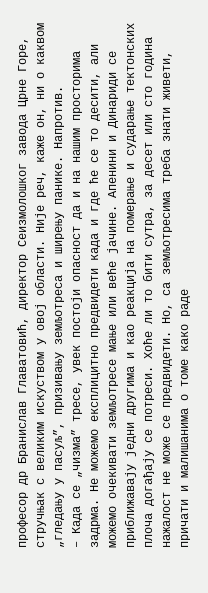професор др Бранислав Главатовић, директор Сеизмолошког завода Црне Горе, стручњак с великим искуством у овој области. Није реч, каже он, ни о каквом „гледању у пасуљ”, призивању земљотреса и ширењу панике. Напротив.
– Када се „чизма” тресе, увек постоји опасност да и на нашим просторима задрма. Не можемо експлицитно предвидети када и где ће се то десити, али можемо очекивати земљотресе мање или веће јачине. Апенини и Динариди се приближавају једни другима и као реакција на померање и сударање тектонских плоча догађају се потреси. Хоће ли то бити сутра, за десет или сто година нажалост не може се предвидети. Но, са земљотресима треба знати живети, причати и малишанима о томе како раде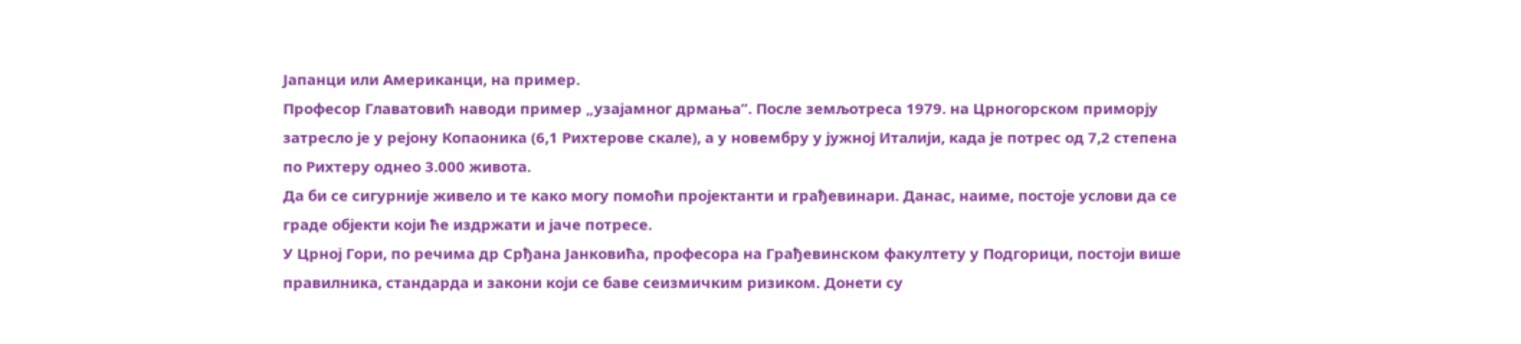Јапанци или Американци, на пример.
Професор Главатовић наводи пример „узајамног дрмања”. После земљотреса 1979. на Црногорском приморју затресло је у рејону Копаоника (6,1 Рихтерове скале), а у новембру у јужној Италији, када је потрес од 7,2 степена по Рихтеру однео 3.000 живота.
Да би се сигурније живело и те како могу помоћи пројектанти и грађевинари. Данас, наиме, постоје услови да се граде објекти који ће издржати и јаче потресе.
У Црној Гори, по речима др Срђана Јанковића, професора на Грађевинском факултету у Подгорици, постоји више правилника, стандарда и закони који се баве сеизмичким ризиком. Донети су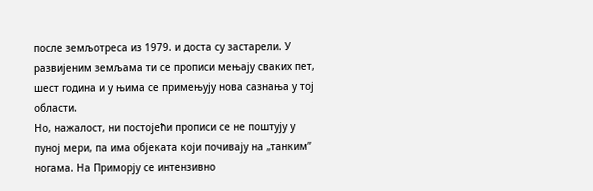после земљотреса из 1979. и доста су застарели. У развијеним земљама ти се прописи мењају сваких пет, шест година и у њима се примењују нова сазнања у тој области.
Но, нажалост, ни постојећи прописи се не поштују у пуној мери, па има објеката који почивају на „танким” ногама. На Приморју се интензивно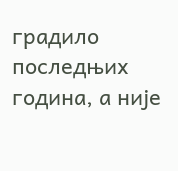градило последњих година, а није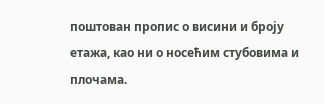поштован пропис о висини и броју етажа, као ни о носећим стубовима и плочама.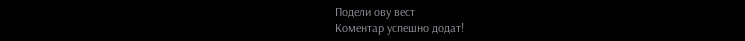Подели ову вест
Комeнтар успeшно додат!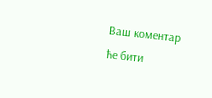Ваш комeнтар ћe бити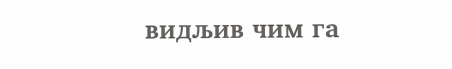видљив чим га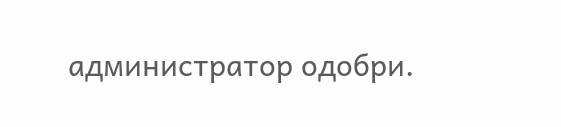администратор одобри.